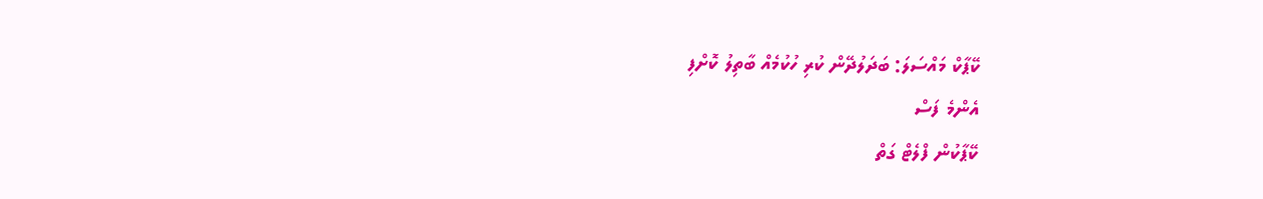ކޭޕާކް މައްސަލަ: ބަދަލުދޭން ކުރި ހުކުމެއް ބާތިލު ކޮށްފި
އެންމެ ފަސް
ކޭޕާކުން ފްލެޓް ގަތް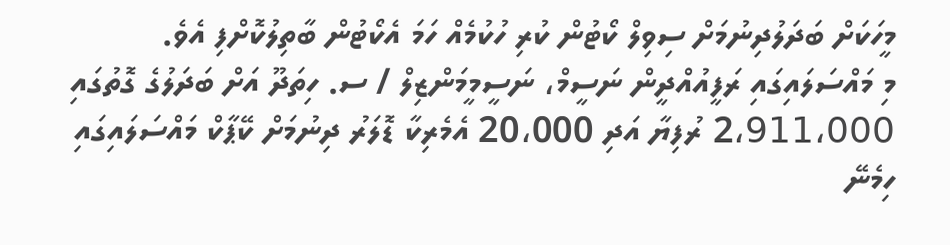މީހަކަށް ބަދަލުދިނުމަށް ސިވިލް ކޯޓުން ކުރި ހުކުމެއް ހަމަ އެކޯޓުން ބާތިލުކޮށްފި އެވެ.
މި މައްސަލައިގައި ރަފީއުއްދީން ނަސީމް، ނަސީމީމަންޒިލް / ސ. ހިތަދޫ އަށް ބަދަލުގެ ގޮތުގައި 2،911،000 ރުފިޔާ އަދި 20،000 އެމެރިކާ ޑޮލަރު ދިނުމަށް ކޭޕާކް މައްސަލައިގައި ހިމެނޭ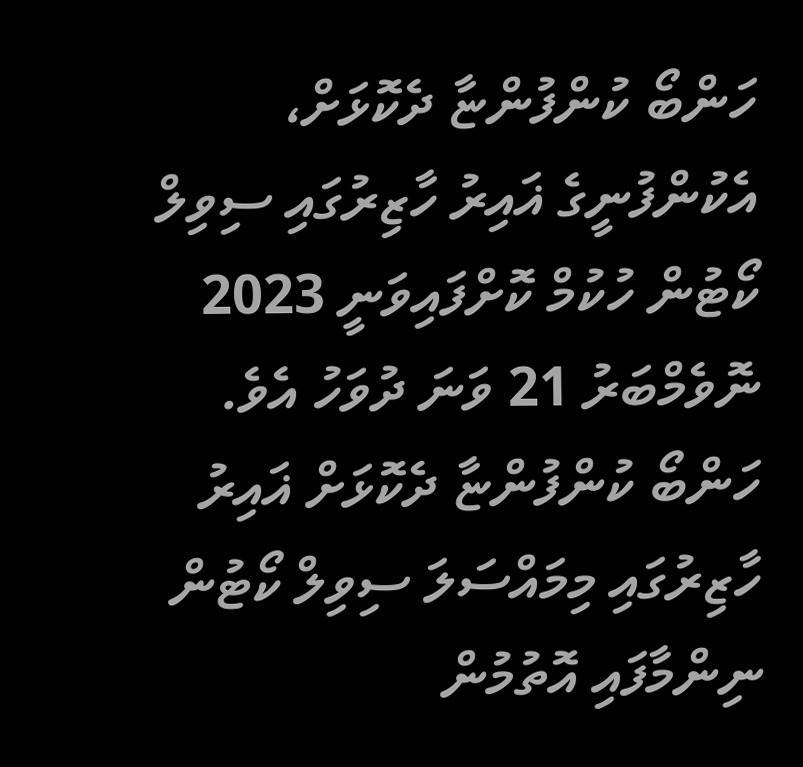ހަންބޯ ކުންފުންޏާ ދެކޮޅަށް، އެކުންފުނީގެ ޣައިރު ހާޒިރުގައި ސިވިލް ކޯޓުން ހުކުމް ކޮށްފައިވަނީ 2023 ނޮވެމްބަރު 21 ވަނަ ދުވަހު އެވެ.
ހަންބޯ ކުންފުންޏާ ދެކޮޅަށް ޣައިރު ހާޒިރުގައި މިމައްސަލަ ސިވިލް ކޯޓުން ނިންމާފައި އޮތުމުން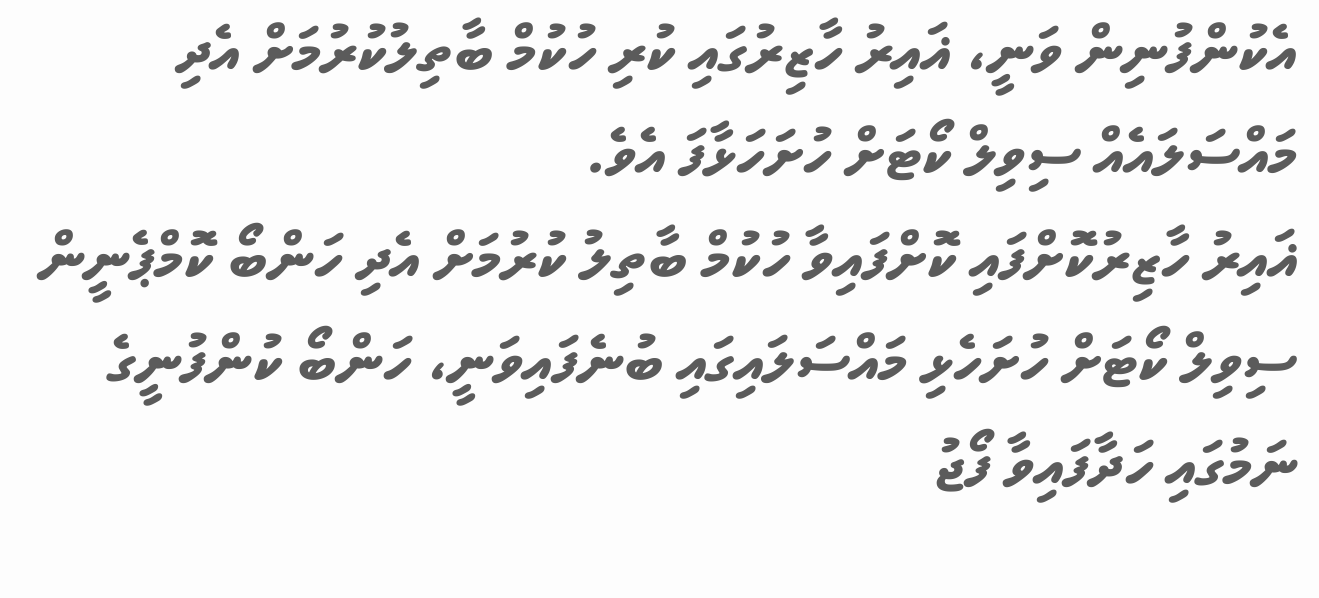އެކުންފުނިން ވަނީ، ޣައިރު ހާޒިރުގައި ކުރި ހުކުމް ބާތިލުކުރުމަށް އެދި މައްސަލައެއް ސިވިލް ކޯޓަށް ހުށަހަޅާފަ އެވެ.
ޣައިރު ހާޒިރުކޮށްފައި ކޮށްފައިވާ ހުކުމް ބާތިލު ކުރުމަށް އެދި ހަންބޯ ކޮމްޕެނީން ސިވިލް ކޯޓަށް ހުށަހެޅި މައްސަލައިގައި ބުނެފައިވަނީ، ހަންބޯ ކުންފުނީގެ ނަމުގައި ހަދާފައިވާ ފޯޖު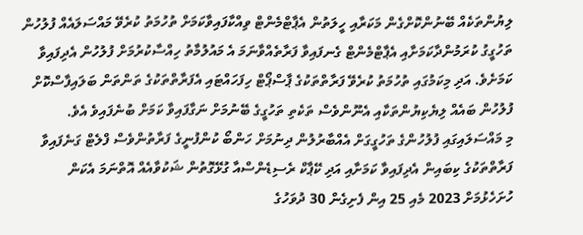ލިޔުންތަކެއް ބޭނުންކޮށްގެން މަކަރާއި ހީލަތުން އެޕާޓްމެންޓް ވިއްކާފައިވާކަމަށް ތުހުމަތު ކުރެވޭ މައްސަލައެއް ފުލުހުން ތަހުގީގު ކުރަމުންދާކަމަށާއި އެޕާޓްމެންޓް ގެނފައިވާ ފަރާތެއްވާނަމަ އެ މައުލުމާތު ހިއްސާކުރުމަށް ފުލުހުން އެދިފައިވާ ކަމަށެވެ. އަދި މިކަމުގައި ތުހުމަތު ކުރެވޭ ފަރާތްތަކުގެ ޕާސްޕޯޓް ހިފަހައްޓައި އެފަރާތްތަކުގެ ތަންތަން ބަލައިފާސްކޮށް ފުލުހުން ބައެއް ލިޔެކިޔުންތަކާއި އެނޫންވެސް ތަކެތި ތަހުގީގެ ބޭނުމަށް ނަގާފައިވާ ކަމަށް ބުނެފައިވެ އެވެ.
މި މައްސަލައިގައި ފުލުހުންގެ ތަހުގީގަށް އެއްބާރުލުން ދިނުމަށް ހަންބޯ ކުންފުނީގެ ފަރާތުންވެސް ފްލެޓް ގަނެފައިވާ ފަރާތްތަކުގެ ކިބައިން އެދިފައިވާ ކަމަށާއި އަދި ކޭޕާކް ރެސިޑެންސްއާ ގުޅޭގޮތުން ޝަކުވާއެއް އޮތްނަމަ އެކަން ހުށަހެޅުމަށް 2023 މެއި 25 އިން ފެށިގެން 30 ދުވަހުގެ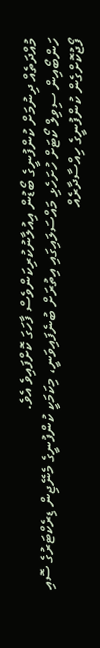މުއްދަތެއް ދިނުމަށް ކުންފުނީގެ ބޯޑުން އިއުލާނުކުރިކަންވެސް ފާހަގަ ކޮށްފައިވެ އެވެ.
ހަންބޯއިން ސިވިލް ކޯޓަށް ހުށަހެޅި މައްސަލައިގައި އިތުރަށް ބުނެފައިވަނީ، މިކަމަކީ ކުންފުނީގެ މެނޭޖިން ޑިރެކްޓަރުގެ ސޮއި ފޯޖުކޮށްގެން ކުންފުނީގެ ހިއްސާދާރެއް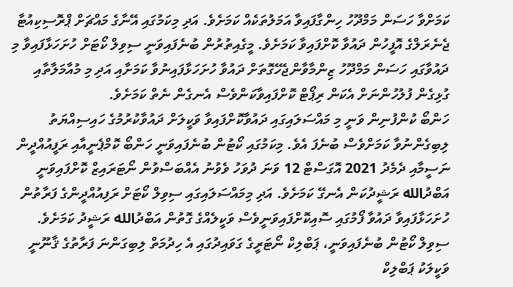ކަމަށްވާ ހަސަން މަމްދޫހު ހިންގާފައިވާ އަމަލުތަކެއް ކަމަށެވެ. އަދި މިކަމުގައި އޭނާގެ މައްޗަށް ޕްރޮސިކިއުޓާ ޖެނެރަލްގެ އޮފީހުން ދައުވާ ކޮށްފައިވާ ކަމަށެވެ. މީގެއިތުރުން ބުނެފައިވަނީ ސިވިލް ކޯޓަށް ހުށަހަޅާފައިވާ މި ދައުވާގައި ހަސަން މަމްދޫހު ޒިންމާވާންޖެހޭގޮތަށް ދައުވާ ހުށަހަޅާފައިނުވާ ކަމަށާއި އަދި މި މުއާމަލާތާއި ގުޅިގެން ފުލުހުންނަށް އެކަން ރިޕޯޓް ކޮށްފައިވާކަންވެސް އެނގެން ނެތް ކަމަށެވެ.
ހަންބޯ ކުންފުނިން ވަނީ މި މައްސަލައިގައި ދައުވާކޮށްފައިވާ ވަކީލަށް ދައުވާކުރުމުގެ ހައިސިއްޔަތު ލިބިގެންނުވާ ކަމަށްވެސް ބުނެފަ އެވެ. މިކަމުގައި ކޯޓުން ބުނެފައިވަނީ ހަންބޯ ކޮމްޕެނީއާއި ރަފީއުއްދީން ނަސީމާއި ދެމެދު 2021 އޮގަސްޓް 12 ވަނަ ދުވަހު ވެވުނު އެއްބަސްވުން ނޯޓަރައިޒް ކޮށްފައިވަނީ އަބްދުالله ރަޝީދުކަން އެނގޭ ކަމަށެވެ. އަދި މިމައްސަލައިގައި ސިވިލް ކޯޓަށް ރަފިއުއްދީންގެ ފަރާތުން ހުށަހަޅާފައިވާ ދައުވާ ފޯމުގައި ސޮއިކޮށްފައިވަނީވެސް ވަކީލެއްގެ ގޮތުން އަބްދުالله ރަޝީދު ކަމަށެވެ.
ސިވިލް ކޯޓުން ބުނެފައިވަނީ، ޕަބްލިކް ނޯޓަރީގެ ގަވައިދުގައި އެ ހިދުމަތް ލިބިގަންނަ ފަރާތުގެ ޤާނޫނީ ވަކީލަކު ޕަބްލިކް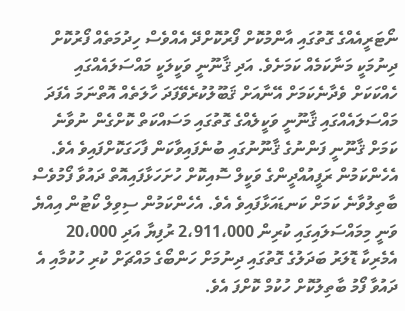ނޯޓަރީއެއްގެ ގޮތުގައި އާންމުކޮށް ފޯރުކޮށްދޭ އެއްވެސް ހިދުމަތެއް ފޯރުކޮށް ދިނުމަކީ މަނާކަމެއް ކަމަށެވެ. އަދި ޤާނޫނީ ވަކީލަކީ މައްސަލައެއްގައި ހެއްކަކަށް ވެދާނެކަމަށް އޭނާއަށް ޤަބޫލުކުރެވޭފަދަ ހާލަތެއް އޮތްނަމަ އެފަދަ މައްސަލައެއްގައި ޤާނޫނީ ވަކީލެއްގެ ގޮތުގައި މަސައްކަތް ކޮށްގެން ނުވާނެ ކަމަށް ޤާނޫނީ ފަންނުގެ ޤާނޫނުގައި ބުނެފައިވާކަން ފާހަގަކޮށްފައިވެ އެވެ.
އެހެންކަމުން ރަފީއުއްދީންގެ ވަކީލް ސޮއިކޮށް ހުށަހަޅާފައިއޮތް ދައުވާ ފޯމުވެސް ބާތިލުވާނެ ކަމަށް ކަނޑައަޅާފައިވެ އެވެ. އެހެންކަމުން ސިވިލް ކޯޓުން އިއްޔެ ވަނީ މިމައްސަލައިގައި ކުރިން 2،911،000 ރުފިޔާ އަދި 20،000 އެމެރިކާ ޑޮލަރު ބަދަލުގެ ގޮތުގައި ދިނުމަށް ހަންބޯގެ މައްޗަށް ކުރި ހުކުމާއި އެ ދައުވާ ފޯމު ބާތިލުކޮށް ހުކުމް ކޮށްފަ އެވެ.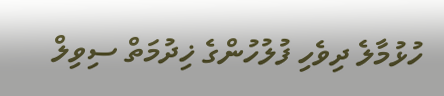ހުޅުމާލެ ދިވެހި ފުލުހުންގެ ޚިދުމަތް ސިވިލް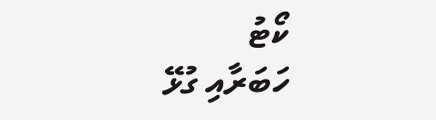ކޯޓު
ހަބަރާއި ގުޅޭ